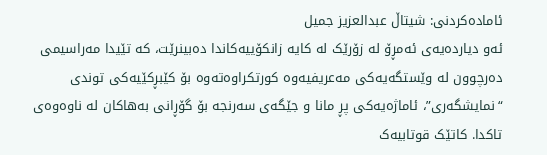ئامادەکردنی: شیتاڵ عبدالعزیز جمیل
ئەو دیاردەیەی ئەمڕۆ لە زۆرێک لە کایە زانکۆییەکاندا دەبینرێت، کە تێیدا مەراسیمی دەرچوون لە وێستگەیەکی مەعریفیەوە کورتکراوەتەوە بۆ کێبڕکێیەکی توندی “نمایشگەری”، ئاماژەیەکی پڕ مانا و جێگەی سەرنجە بۆ گۆڕانی بەهاکان لە ناوەوەی تاکدا. کاتێک قوتابیەک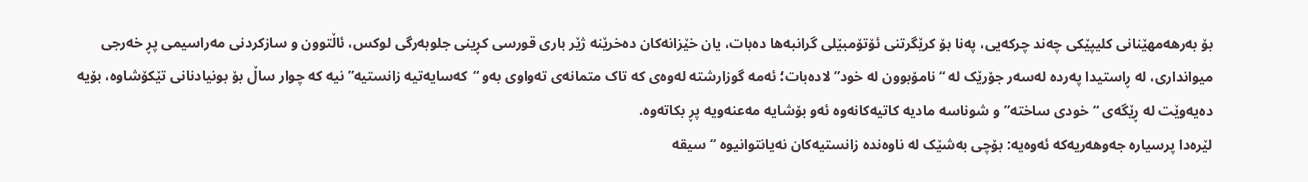بۆ بەرهەمهێنانی کلیپێکی چەند چرکەیی، پەنا بۆ کرێگرتنی ئۆتۆمبێلی گرانبەها دەبات، یان خێزانەکان دەخرێنە ژێر باری قورسی کڕینی جلوبەرگی لوکس، ئاڵتوون و سازکردنی مەراسیمی پڕ خەرجی میوانداری، لە ڕاستیدا پەردە لەسەر جۆرێک لە “نامۆبوون لە خود”لادەبات؛ ئەمە گوزارشتە لەوەی کە تاک متمانەی تەواوی بەو “کەسایەتیە زانستیە” نیە کە چوار ساڵ بۆ بونیادنانی تێکۆشاوە، بۆیە دەیەوێت لە ڕێگەی “خودی ساختە”و شوناسە مادیە کاتیەکانەوە ئەو بۆشایە مەعنەویە پڕ بکاتەوە.
لێرەدا پرسیارە جەوهەریەکە ئەوەیە: بۆچی بەشێک لە ناوەندە زانستیەکان نەیانتوانیوە “سیقە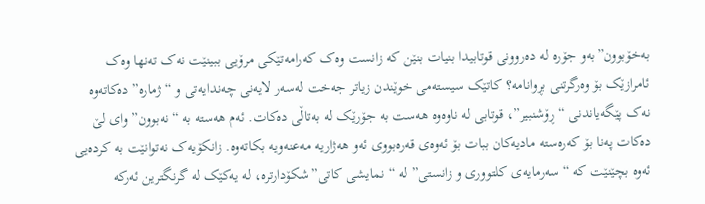بەخۆبوون”بەو جۆرە لە دەروونی قوتابیدا بنیات بنێن کە زانست وەک کەرامەتێکی مرۆیی ببینێت نەک تەنها وەک ئامرازێک بۆ وەرگرتنی بڕوانامە؟ کاتێک سیستەمی خوێندن زیاتر جەخت لەسەر لایەنی چەندایەتی و “ژمارە” دەکاتەوە نەک پێگەیاندنی “ڕۆشنبیر”، قوتابی لە ناوەوە هەست بە جۆرێک لە بەتاڵی دەکات. ئەم هەستە بە “نەبوون” وای لێ دەکات پەنا بۆ کەرەستە مادیەکان ببات بۆ ئەوەی قەرەبووی ئەو هەژاریە مەعنەویە بکاتەوە. زانکۆیەک نەتوانێت بە کردەیی ئەوە بچێنێت کە “سەرمایەی کلتووری و زانستی” لە “نمایشی کاتی”شکۆدارترە، لە یەکێک لە گرنگترین ئەرکە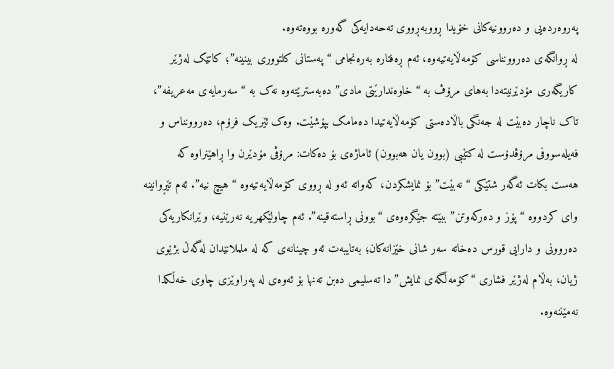پەروەردەیی و دەروونیەکانی خۆیدا ڕووبەڕووی تەحەدایەکی گەورە بووەتەوە.
لە ڕوانگەی دەروونناسی کۆمەڵایەتیەوە، ئەم ڕەفتارە بەرەنجامی “پەستانی کلتووری بینینە”؛ کاتێک لەژێر کاریگەری مۆدێرنیتەدا بەهای مرۆڤ بە “خاوەندارێتی مادی” دەبەسترێتەوە نەک بە “سەرمایەی مەعریفە”، تاک ناچار دەبێت لە جەنگی باڵادەستی کۆمەڵایەتیدا دەمامک بپۆشێت. وەک ئێریک فرۆم، دەروونناس و فەیلەسووفی مرۆڤدۆست لە کتێبی (بوون یان هەبوون) ئاماژەی بۆ دەکات: مرۆڤی مۆدێرن وا ڕاهێنراوە كه هەست بکات ئەگەر شتێکی “نەبێت” بۆ نمایشکردن، کەواتە ئەو لە ڕووی کۆمەڵایەتیەوە “هیچ نیە”. ئەم تێڕوانینە وای کردووە “پۆز و دەرکەوتن” ببێتە جێگرەوەی “بوونی ڕاستەقینە”. ئەم چاولێكهریه نەرێنیە، وێرانکاریەکی دەروونی و دارایی قورس دەخاتە سەر شانی خێزانەکان؛ بەتایبەت ئەو چینانەی کە لە ململانێدان لەگەڵ بژێوی ژیان، بەڵام لەژێر فشاری “کۆمەڵگەی نمایش”دا تەسلیمی دەبن تەنها بۆ ئەوەی لە پەراوێزی چاوی خەڵکدا نەمێننەوە.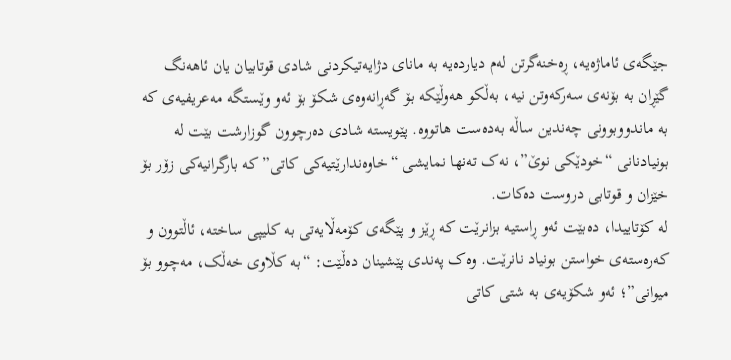جێگەی ئاماژەیە، ڕەخنەگرتن لەم دیاردەیە بە مانای دژایەتیکردنی شادی قوتابیان یان ئاهەنگ گێڕان بە بۆنەی سەرکەوتن نیە، بەڵکو هەوڵێکە بۆ گەڕانەوەی شکۆ بۆ ئەو وێستگە مەعریفیەی کە بە ماندووبوونی چەندین ساڵە بەدەست هاتووە. پێویستە شادی دەرچوون گوزارشت بێت لە بونیادنانی “خودێکی نوێ”، نەک تەنها نمایشی “خاوەندارێتیەکی کاتی” کە بارگرانیەکی زۆر بۆ خێزان و قوتابی دروست دەکات.
لە کۆتاییدا، دەبێت ئەو ڕاستیە بزانرێت کە ڕێز و پێگەی کۆمەڵایەتی بە کلیپی ساختە، ئاڵتوون و کەرەستەی خواستن بونیاد نانرێت. وەک پەندی پێشینان دەڵێت: “بە کڵاوی خەڵک، مەچوو بۆ میوانی”؛ ئەو شکۆیەی بە شتی کاتی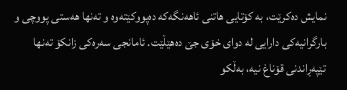نمایش دەکرێت، بە کۆتایی هاتنی ئاهەنگەکە دەپووکێتەوە و تەنها هەستی پووچی و بارگرانیەکی دارایی لە دوای خۆی جێ دەهێڵێت. ئامانجی سەرەکی زانکۆ تەنها تێپەڕاندنی قۆناغ نیە، بەڵکو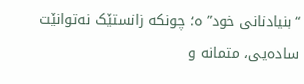“بنیادنانی خود”ە؛ چونکە زانستێک نەتوانێت سادەیی، متمانە و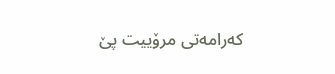کەرامەتی مرۆییت پێ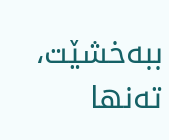ببەخشێت، تەنها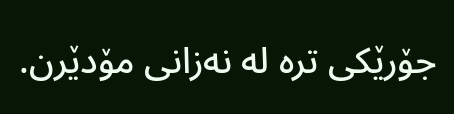جۆرێکی ترە لە نەزانی مۆدێرن.